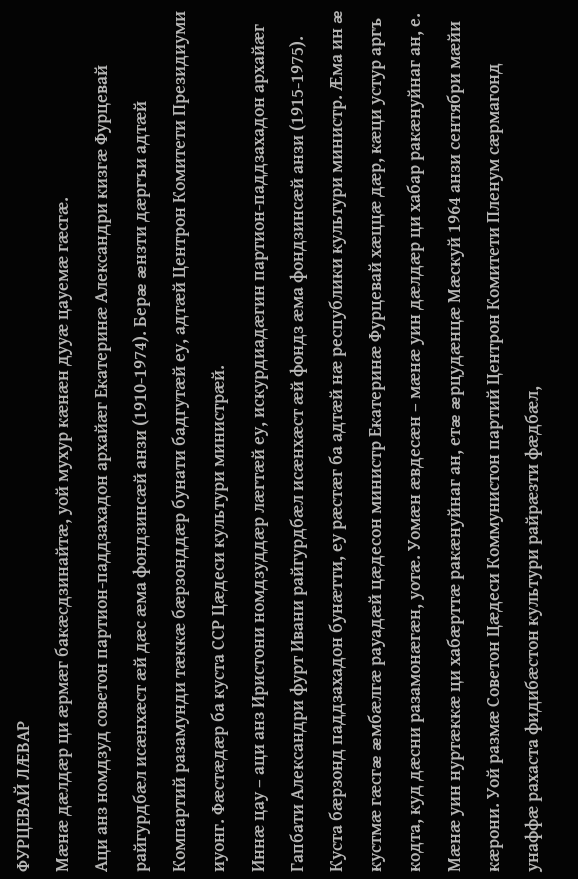ФУРЦЕВАЙ ЛÆВАР
Мæнæ дæлдæр ци æрмæг бакæсдзинайтæ, уой мухур кæнæн дууæ цауемæ гæсгæ.
Аци анз номдзуд советон партион-паддзахадон архайæг Екатеринæ Александри кизгæ Фурцевай райгурдбæл исæнхæст æй дæс æма фондзинсæй анзи (1910-1974). Берæ æнзти дæргъи адтæй Компартий разамунди тæккæ бæрзонддæр бунати бадгутæй еу, адтæй Центрон Комитети Президиуми иуонг. Фæстæдæр ба куста ССР Цæдеси культури министрæй.
Иннæ цау – аци анз Иристони номдзуддæр лæгтæй еу, искурдиадæгин партион-паддзахадон архайæг Гапбати Александри фурт Ивани райгурдбæл исæнхæст æй фондз æма фондзинсæй анзи (1915-1975). Куста бæрзонд паддзахадон бунæтти, еу рæстæг ба адтæй нæ республики культури министр. Æма ин æ кустмæ гæсгæ æмбæлгæ рауадæй цæдесон министр Екатеринæ Фурцевай хæццæ дæр, кæци устур аргъ кодта, куд дæсни разамонæгæн, уотæ. Уомæн æвдесæн – мæнæ уин дæлдæр ци хабар ракæнуйнаг ан, е.
Мæнæ уин нуртæккæ ци хабæрттæ ракæнуйнаг ан, етæ æрцудæнцæ Мæскуй 1964 анзи сентябри мæйи кæрони. Уой размæ Советон Цæдеси Коммунистон партий Центрон Комитети Пленум сæрмагонд унаффæ рахаста фидибæстон культури райрæзти фæдбæл,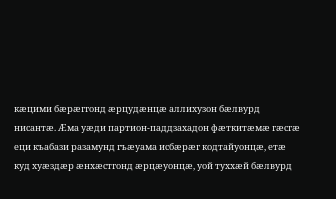кæцими бæрæггонд æрцудæнцæ аллихузон бæлвурд нисантæ. Æма уæди партион-паддзахадон фæткитæмæ гæсгæ еци къабази разамунд гъæуама исбæрæг кодтайуонцæ, етæ куд хуæздæр æнхæстгонд æрцæуонцæ, уой туххæй бæлвурд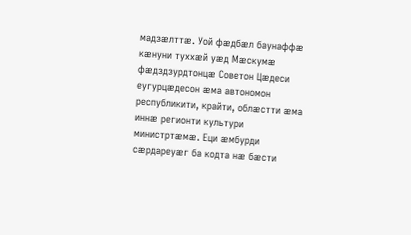мадзæлттæ. Уой фæдбæл баунаффæ кæнуни туххæй уæд Мæскумæ фæдздзурдтонцæ Советон Цæдеси еугурцæдесон æма автономон республикити, крайти, облæстти æма иннæ регионти культури министртæмæ. Еци æмбурди сæрдареуæг ба кодта нæ бæсти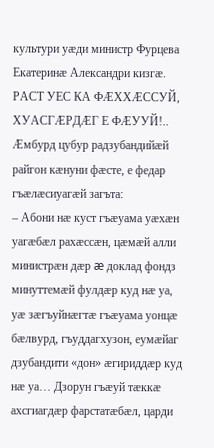культури уæди министр Фурцева Екатеринæ Александри кизгæ.
РАСТ УЕС КА ФÆХХÆССУЙ, ХУАСГÆРДÆГ Е ФÆУУЙ!..
Æмбурд цубур радзубандийæй райгон кæнуни фæсте, е федар гъæлæсиуагæй загъта:
– Абони нæ куст гъæуама уæхæн уагæбæл рахæссæн, цæмæй алли министрæн дæр æ доклад фондз минуттемæй фулдæр куд нæ уа, уæ зæгъуйнæгтæ гъæуама уонцæ бæлвурд, гъуддагхузон, еумæйаг дзубандити «дон» æгириддæр куд нæ уа… Дзорун гъæуй тæккæ ахсгиагдæр фарстатæбæл, царди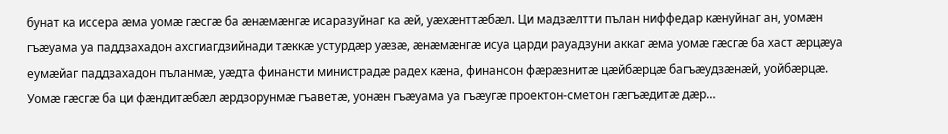бунат ка иссера æма уомæ гæсгæ ба æнæмæнгæ исаразуйнаг ка æй, уæхæнттæбæл. Ци мадзæлтти пълан ниффедар кæнуйнаг ан, уомæн гъæуама уа паддзахадон ахсгиагдзийнади тæккæ устурдæр уæзæ, æнæмæнгæ исуа царди рауадзуни аккаг æма уомæ гæсгæ ба хаст æрцæуа еумæйаг паддзахадон пъланмæ, уæдта финансти министрадæ радех кæна, финансон фæрæзнитæ цæйбæрцæ багъæудзæнæй, уойбæрцæ. Уомæ гæсгæ ба ци фæндитæбæл æрдзорунмæ гъаветæ, уонæн гъæуама уа гъæугæ проектон-сметон гæгъæдитæ дæр…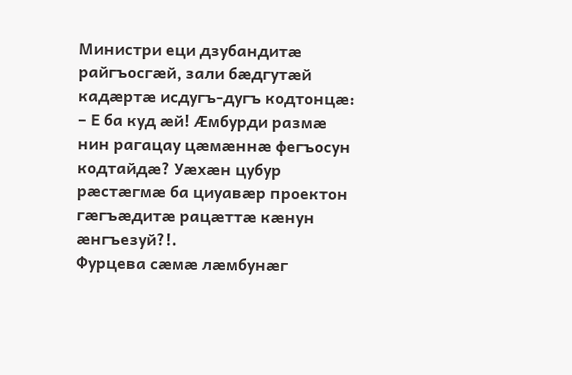Министри еци дзубандитæ райгъосгæй, зали бæдгутæй кадæртæ исдугъ-дугъ кодтонцæ:
– Е ба куд æй! Æмбурди размæ нин рагацау цæмæннæ фегъосун кодтайдæ? Уæхæн цубур рæстæгмæ ба циуавæр проектон гæгъæдитæ рацæттæ кæнун æнгъезуй?!.
Фурцева сæмæ лæмбунæг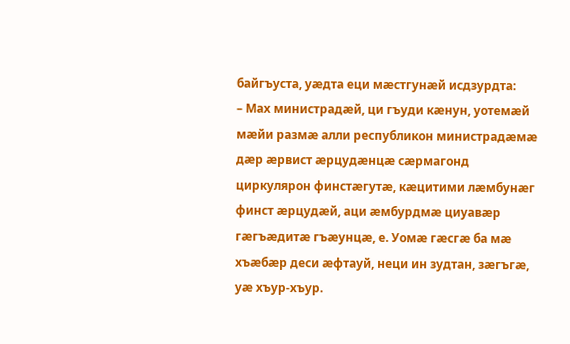байгъуста, уæдта еци мæстгунæй исдзурдта:
– Мах министрадæй, ци гъуди кæнун, уотемæй мæйи размæ алли республикон министрадæмæ дæр æрвист æрцудæнцæ сæрмагонд циркулярон финстæгутæ, кæцитими лæмбунæг финст æрцудæй, аци æмбурдмæ циуавæр гæгъæдитæ гъæунцæ, е. Уомæ гæсгæ ба мæ хъæбæр деси æфтауй, неци ин зудтан, зæгъгæ, уæ хъур-хъур.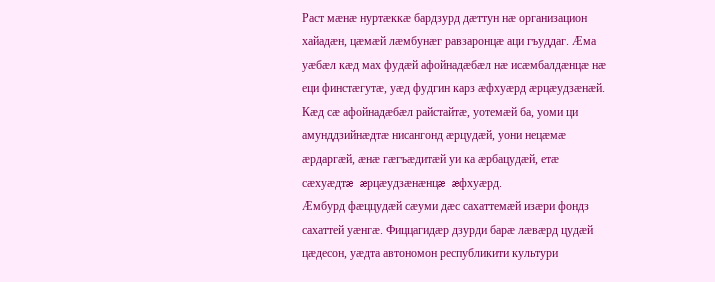Раст мæнæ нуртæккæ бардзурд дæттун нæ организацион хайадæн, цæмæй лæмбунæг равзаронцæ аци гъуддаг. Æма уæбæл кæд мах фудæй афойнадæбæл нæ исæмбалдæнцæ нæ еци финстæгутæ, уæд фудгин карз æфхуæрд æрцæудзæнæй. Кæд сæ афойнадæбæл райстайтæ, уотемæй ба, уоми ци амунддзийнæдтæ нисангонд æрцудæй, уони нецæмæ æрдаргæй, æнæ гæгъæдитæй уи ка æрбацудæй, етæ сæхуæдтæ æрцæудзæнæнцæ æфхуæрд.
Æмбурд фæццудæй сæуми дæс сахаттемæй изæри фондз сахаттей уæнгæ. Фиццагидæр дзурди барæ лæвæрд цудæй цæдесон, уæдта автономон республикити культури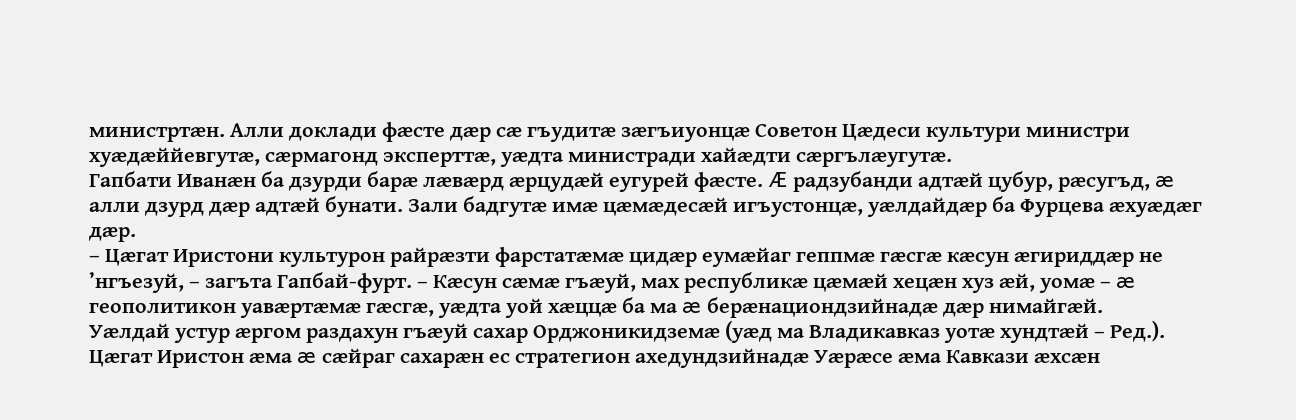министртæн. Алли доклади фæсте дæр сæ гъудитæ зæгъиуонцæ Советон Цæдеси культури министри хуæдæййевгутæ, сæрмагонд эксперттæ, уæдта министради хайæдти сæргълæугутæ.
Гапбати Иванæн ба дзурди барæ лæвæрд æрцудæй еугурей фæсте. Æ радзубанди адтæй цубур, рæсугъд, æ алли дзурд дæр адтæй бунати. Зали бадгутæ имæ цæмæдесæй игъустонцæ, уæлдайдæр ба Фурцева æхуæдæг дæр.
– Цæгат Иристони культурон райрæзти фарстатæмæ цидæр еумæйаг геппмæ гæсгæ кæсун æгириддæр не ’нгъезуй, – загъта Гапбай-фурт. – Кæсун сæмæ гъæуй, мах республикæ цæмæй хецæн хуз æй, уомæ – æ геополитикон уавæртæмæ гæсгæ, уæдта уой хæццæ ба ма æ берæнациондзийнадæ дæр нимайгæй.
Уæлдай устур æргом раздахун гъæуй сахар Орджоникидземæ (уæд ма Владикавказ уотæ хундтæй – Ред.). Цæгат Иристон æма æ сæйраг сахарæн ес стратегион ахедундзийнадæ Уæрæсе æма Кавкази æхсæн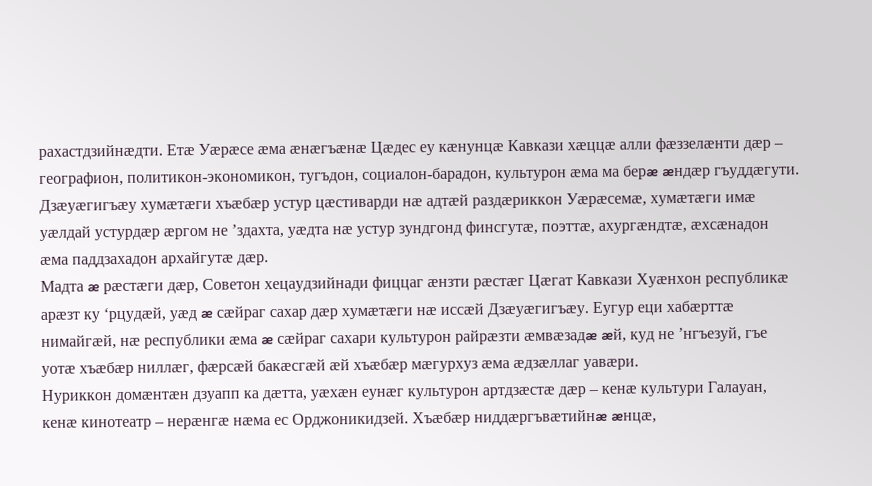рахастдзийнæдти. Етæ Уæрæсе æма æнæгъæнæ Цæдес еу кæнунцæ Кавкази хæццæ алли фæззелæнти дæр – географион, политикон-экономикон, тугъдон, социалон-барадон, культурон æма ма берæ æндæр гъуддæгути. Дзæуæгигъæу хумæтæги хъæбæр устур цæстиварди нæ адтæй раздæриккон Уæрæсемæ, хумæтæги имæ уæлдай устурдæр æргом не ’здахта, уæдта нæ устур зундгонд финсгутæ, поэттæ, ахургæндтæ, æхсæнадон æма паддзахадон архайгутæ дæр.
Мадта æ рæстæги дæр, Советон хецаудзийнади фиццаг æнзти рæстæг Цæгат Кавкази Хуæнхон республикæ арæзт ку ‘рцудæй, уæд æ сæйраг сахар дæр хумæтæги нæ иссæй Дзæуæгигъæу. Еугур еци хабæрттæ нимайгæй, нæ республики æма æ сæйраг сахари культурон райрæзти æмвæзадæ æй, куд не ’нгъезуй, гъе уотæ хъæбæр ниллæг, фæрсæй бакæсгæй æй хъæбæр мæгурхуз æма æдзæллаг уавæри.
Нуриккон домæнтæн дзуапп ка дæтта, уæхæн еунæг культурон артдзæстæ дæр – кенæ культури Галауан, кенæ кинотеатр – нерæнгæ нæма ес Орджоникидзей. Хъæбæр ниддæргъвæтийнæ æнцæ,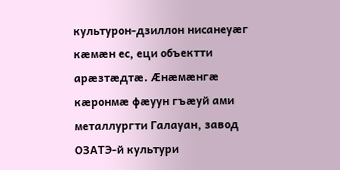культурон-дзиллон нисанеуæг кæмæн ес, еци объектти арæзтæдтæ. Æнæмæнгæ кæронмæ фæуун гъæуй ами металлургти Галауан, завод ОЗАТЭ-й культури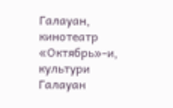Галауан, кинотеатр «Октябрь»-и, культури Галауан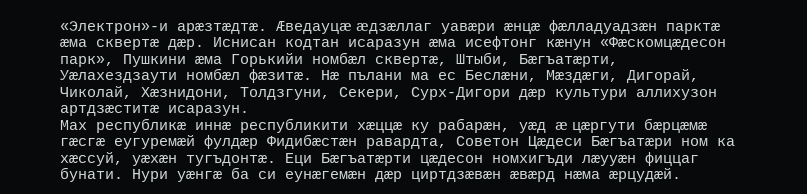«Электрон»-и арæзтæдтæ. Æведауцæ æдзæллаг уавæри æнцæ фæлладуадзæн парктæ æма сквертæ дæр. Иснисан кодтан исаразун æма исефтонг кæнун «Фæскомцæдесон парк», Пушкини æма Горькийи номбæл сквертæ, Штыби, Бæгъатæрти, Уæлахездзаути номбæл фæзитæ. Нæ пълани ма ес Беслæни, Мæздæги, Дигорай, Чиколай, Хæзнидони, Толдзгуни, Секери, Сурх-Дигори дæр культури аллихузон артдзæститæ исаразун.
Мах республикæ иннæ республикити хæццæ ку рабарæн, уæд æ цæргути бæрцæмæ гæсгæ еугуремæй фулдæр Фидибæстæн равардта, Советон Цæдеси Бæгъатæри ном ка хæссуй, уæхæн тугъдонтæ. Еци Бæгъатæрти цæдесон номхигъди лæууæн фиццаг бунати. Нури уæнгæ ба си еунæгемæн дæр циртдзæвæн æвæрд нæма æрцудæй.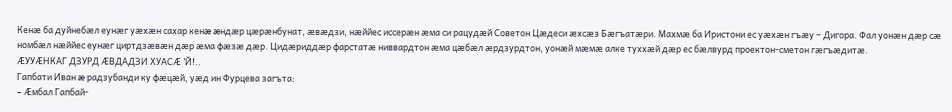Кенæ ба дуйнебæл еунæг уæхæн сахар кенæ æндæр цæрæнбунат, æвæдзи, нæййес иссерæн æма си рацудæй Советон Цæдеси æхсæз Бæгъатæри. Махмæ ба Иристони ес уæхæн гъæу – Дигора. Фал уонæн дæр сæ номбæл нæййес еунæг циртдзæвæн дæр æма фæзæ дæр. Цидæриддæр фарстатæ ниввардтон æма цæбæл æрдзурдтон, уонæй мæмæ алке туххæй дæр ес бæлвурд проектон-сметон гæгъæдитæ.
ÆУУÆНКАГ ДЗУРД ÆВДАДЗИ ХУАСÆ ’Й!..
Гапбати Иван æ радзубанди ку фæцæй, уæд ин Фурцева загъта:
– Æмбал Гапбай-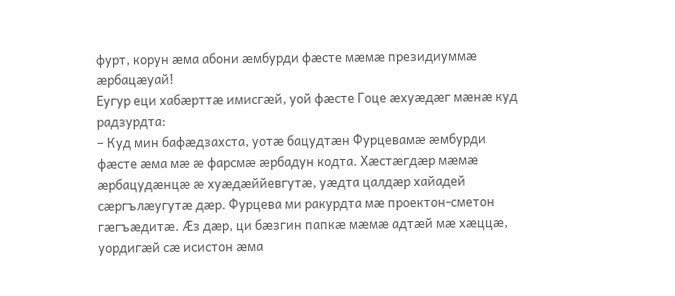фурт, корун æма абони æмбурди фæсте мæмæ президиуммæ æрбацæуай!
Еугур еци хабæрттæ имисгæй, уой фæсте Гоце æхуæдæг мæнæ куд радзурдта:
– Куд мин бафæдзахста, уотæ бацудтæн Фурцевамæ æмбурди фæсте æма мæ æ фарсмæ æрбадун кодта. Хæстæгдæр мæмæ æрбацудæнцæ æ хуæдæййевгутæ, уæдта цалдæр хайадей сæргълæугутæ дæр. Фурцева ми ракурдта мæ проектон-сметон гæгъæдитæ. Æз дæр, ци бæзгин папкæ мæмæ адтæй мæ хæццæ, уордигæй сæ исистон æма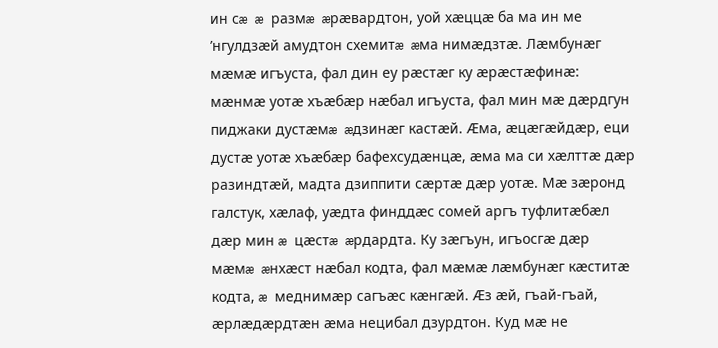ин сæ æ размæ æрæвардтон, уой хæццæ ба ма ин ме ’нгулдзæй амудтон схемитæ æма нимæдзтæ. Лæмбунæг мæмæ игъуста, фал дин еу рæстæг ку æрæстæфинæ: мæнмæ уотæ хъæбæр нæбал игъуста, фал мин мæ дæрдгун пиджаки дустæмæ æдзинæг кастæй. Æма, æцæгæйдæр, еци дустæ уотæ хъæбæр бафехсудæнцæ, æма ма си хæлттæ дæр разиндтæй, мадта дзиппити сæртæ дæр уотæ. Мæ зæронд галстук, хæлаф, уæдта финддæс сомей аргъ туфлитæбæл дæр мин æ цæстæ æрдардта. Ку зæгъун, игъосгæ дæр мæмæ æнхæст нæбал кодта, фал мæмæ лæмбунæг кæститæ кодта, æ меднимæр сагъæс кæнгæй. Æз æй, гъай-гъай, æрлæдæрдтæн æма нецибал дзурдтон. Куд мæ не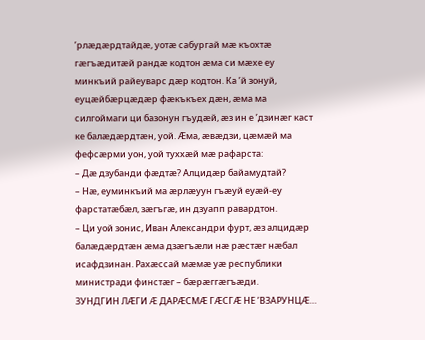’рлæдæрдтайдæ, уотæ сабургай мæ къохтæ гæгъæдитæй рандæ кодтон æма си мæхе еу минкъий райеуварс дæр кодтон. Ка ’й зонуй, еуцæйбæрцæдæр фæкъкъех дæн, æма ма силгоймаги ци базонун гъудæй, æз ин е ’дзинæг каст ке балæдæрдтæн, уой. Æма, æвæдзи, цæмæй ма фефсæрми уон, уой туххæй мæ рафарста:
– Дæ дзубанди фæдтæ? Алцидæр байамудтай?
– Нæ, еуминкъий ма æрлæуун гъæуй еуæй-еу фарстатæбæл, зæгъгæ, ин дзуапп равардтон.
– Ци уой зонис, Иван Александри фурт, æз алцидæр балæдæрдтæн æма дзæгъæли нæ рæстæг нæбал исафдзинан. Рахæссай мæмæ уæ республики министради финстæг – бæрæггæгъæди.
ЗУНДГИН ЛÆГИ Æ ДАРÆСМÆ ГÆСГÆ НЕ ’ВЗАРУНЦÆ…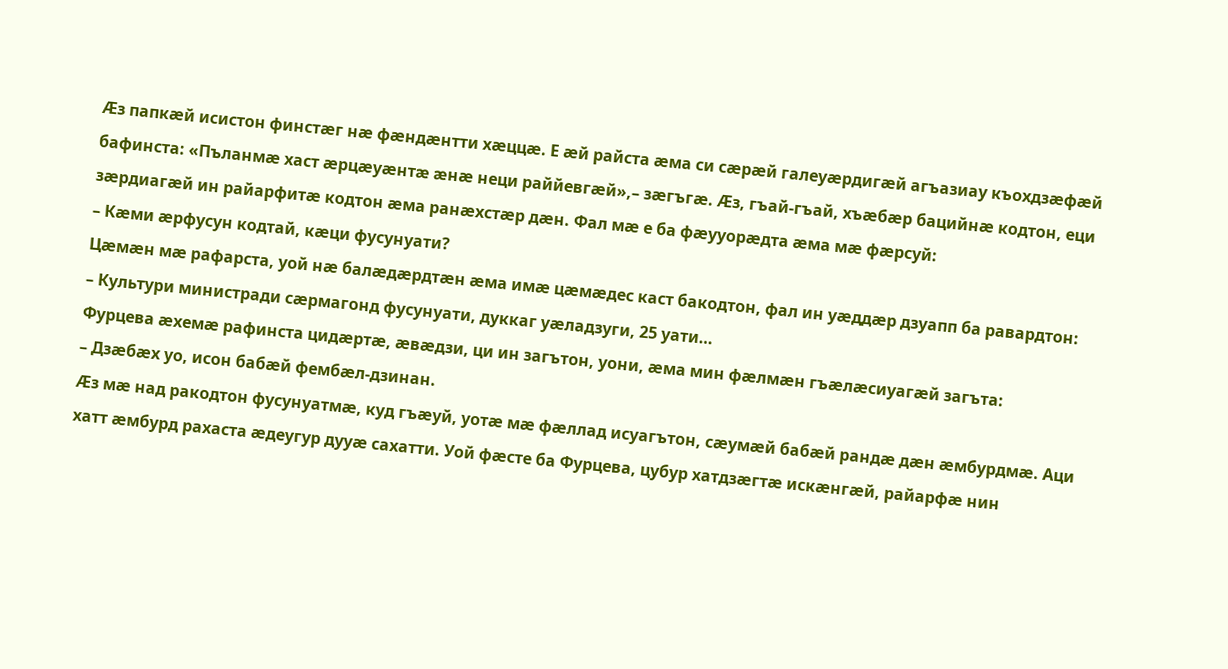Æз папкæй исистон финстæг нæ фæндæнтти хæццæ. Е æй райста æма си сæрæй галеуæрдигæй агъазиау къохдзæфæй бафинста: «Пъланмæ хаст æрцæуæнтæ æнæ неци раййевгæй»,– зæгъгæ. Æз, гъай-гъай, хъæбæр бацийнæ кодтон, еци зæрдиагæй ин райарфитæ кодтон æма ранæхстæр дæн. Фал мæ е ба фæууорæдта æма мæ фæрсуй:
– Кæми æрфусун кодтай, кæци фусунуати?
Цæмæн мæ рафарста, уой нæ балæдæрдтæн æма имæ цæмæдес каст бакодтон, фал ин уæддæр дзуапп ба равардтон:
– Культури министради сæрмагонд фусунуати, дуккаг уæладзуги, 25 уати…
Фурцева æхемæ рафинста цидæртæ, æвæдзи, ци ин загътон, уони, æма мин фæлмæн гъæлæсиуагæй загъта:
– Дзæбæх уо, исон бабæй фембæл-дзинан.
Æз мæ над ракодтон фусунуатмæ, куд гъæуй, уотæ мæ фæллад исуагътон, сæумæй бабæй рандæ дæн æмбурдмæ. Аци хатт æмбурд рахаста æдеугур дууæ сахатти. Уой фæсте ба Фурцева, цубур хатдзæгтæ искæнгæй, райарфæ нин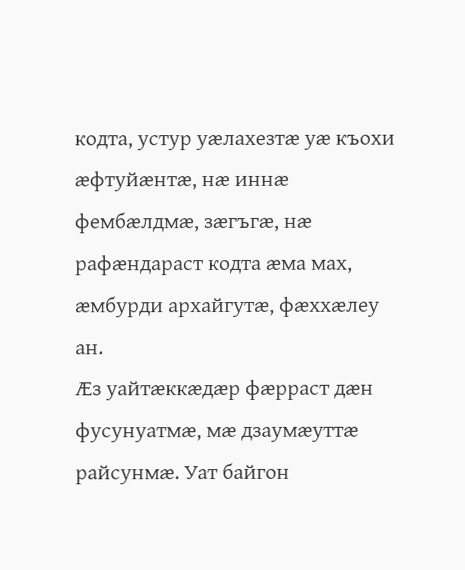кодта, устур уæлахезтæ уæ къохи æфтуйæнтæ, нæ иннæ фембæлдмæ, зæгъгæ, нæ рафæндараст кодта æма мах, æмбурди архайгутæ, фæххæлеу ан.
Æз уайтæккæдæр фæрраст дæн фусунуатмæ, мæ дзаумæуттæ райсунмæ. Уат байгон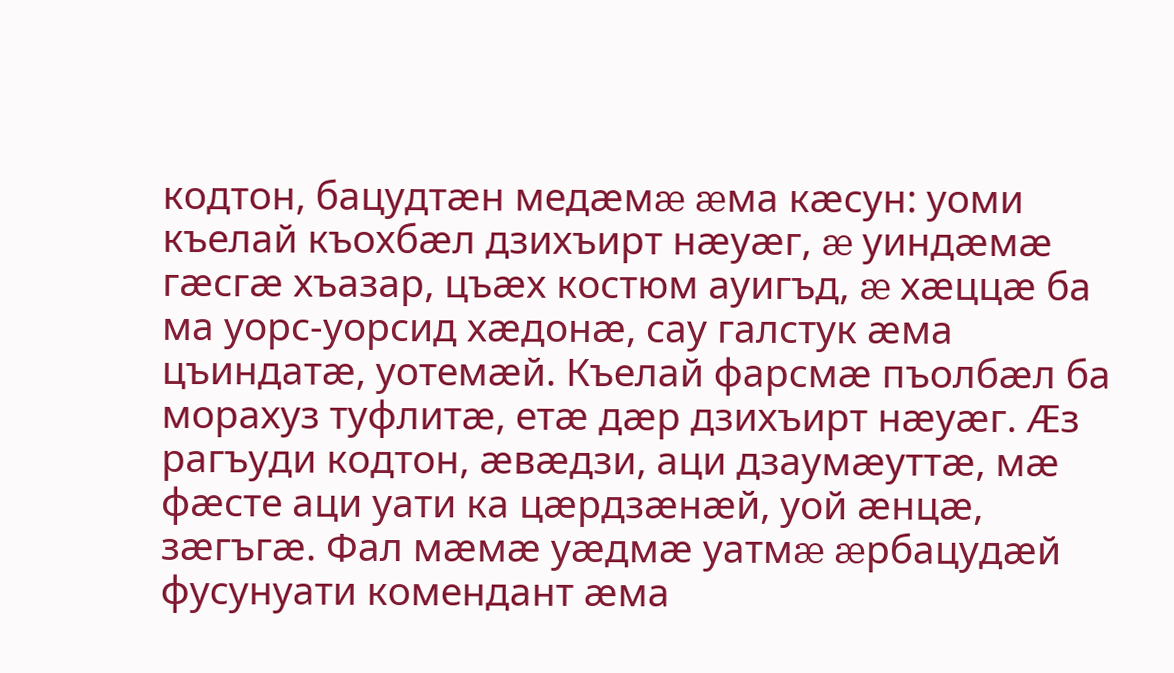кодтон, бацудтæн медæмæ æма кæсун: уоми къелай къохбæл дзихъирт нæуæг, æ уиндæмæ гæсгæ хъазар, цъæх костюм ауигъд, æ хæццæ ба ма уорс-уорсид хæдонæ, сау галстук æма цъиндатæ, уотемæй. Къелай фарсмæ пъолбæл ба морахуз туфлитæ, етæ дæр дзихъирт нæуæг. Æз рагъуди кодтон, æвæдзи, аци дзаумæуттæ, мæ фæсте аци уати ка цæрдзæнæй, уой æнцæ, зæгъгæ. Фал мæмæ уæдмæ уатмæ æрбацудæй фусунуати комендант æма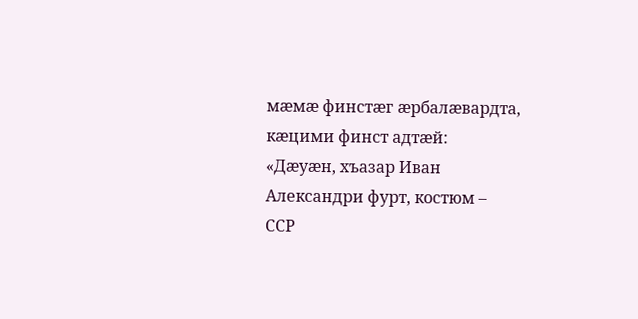мæмæ финстæг æрбалæвардта, кæцими финст адтæй:
«Дæуæн, хъазар Иван Александри фурт, костюм – ССР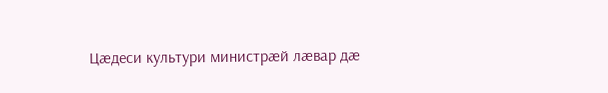Цæдеси культури министрæй лæвар дæ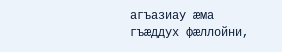агъазиау æма гъæддух фæллойни,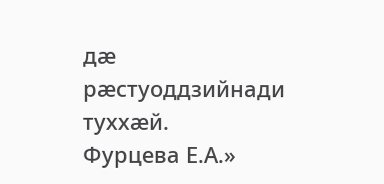дæ рæстуоддзийнади туххæй.
Фурцева Е.А.»